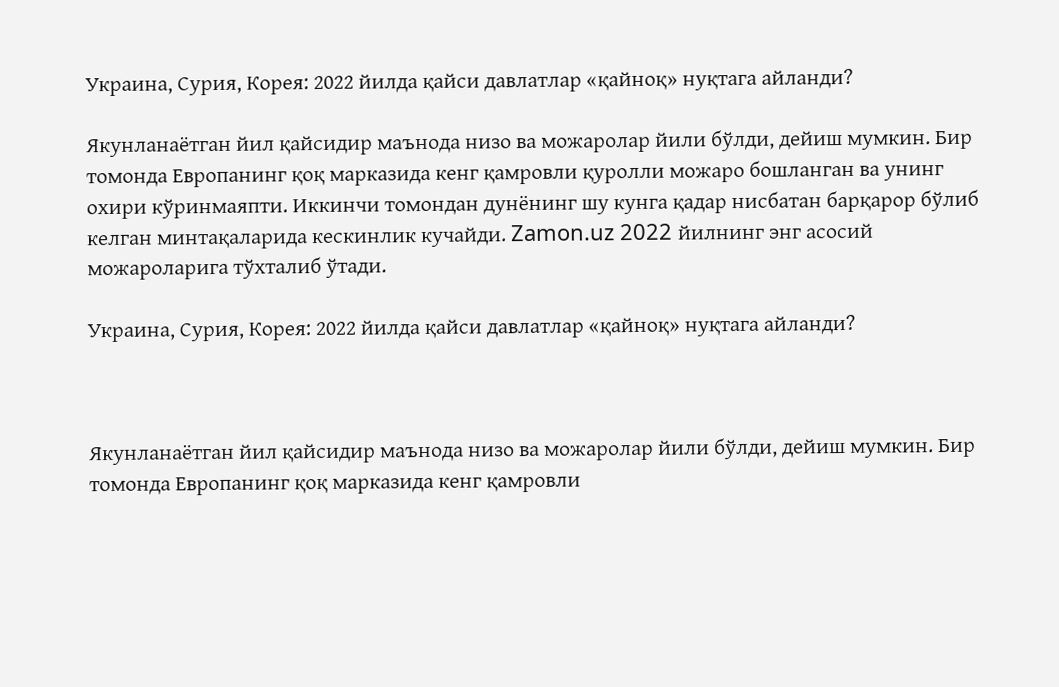Украина, Сурия, Корея: 2022 йилда қайси давлатлар «қайноқ» нуқтага айланди?

Якунланаётган йил қайсидир маънода низо ва можаролар йили бўлди, дейиш мумкин. Бир томонда Европанинг қоқ марказида кенг қамровли қуролли можаро бошланган ва унинг охири кўринмаяпти. Иккинчи томондан дунёнинг шу кунга қадар нисбатан барқарор бўлиб келган минтақаларида кескинлик кучайди. Zamon.uz 2022 йилнинг энг асосий можароларига тўхталиб ўтади.

Украина, Сурия, Корея: 2022 йилда қайси давлатлар «қайноқ» нуқтага айланди?



Якунланаётган йил қайсидир маънода низо ва можаролар йили бўлди, дейиш мумкин. Бир томонда Европанинг қоқ марказида кенг қамровли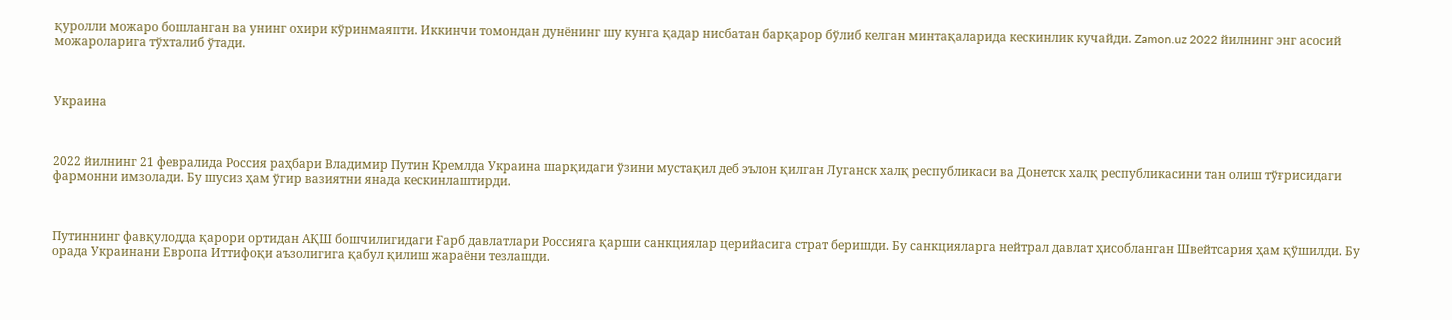қуролли можаро бошланган ва унинг охири кўринмаяпти. Иккинчи томондан дунёнинг шу кунга қадар нисбатан барқарор бўлиб келган минтақаларида кескинлик кучайди. Zamon.uz 2022 йилнинг энг асосий можароларига тўхталиб ўтади.



Украина



2022 йилнинг 21 февралида Россия раҳбари Владимир Путин Кремлда Украина шарқидаги ўзини мустақил деб эълон қилган Луганск халқ республикаси ва Донетск халқ республикасини тан олиш тўғрисидаги фармонни имзолади. Бу шусиз ҳам ўгир вазиятни янада кескинлаштирди.



Путиннинг фавқулодда қарори ортидан АҚШ бошчилигидаги Ғарб давлатлари Россияга қарши санкциялар церийасига страт беришди. Бу санкцияларга нейтрал давлат ҳисобланган Швейтсария ҳам қўшилди. Бу орада Украинани Европа Иттифоқи аъзолигига қабул қилиш жараёни тезлашди.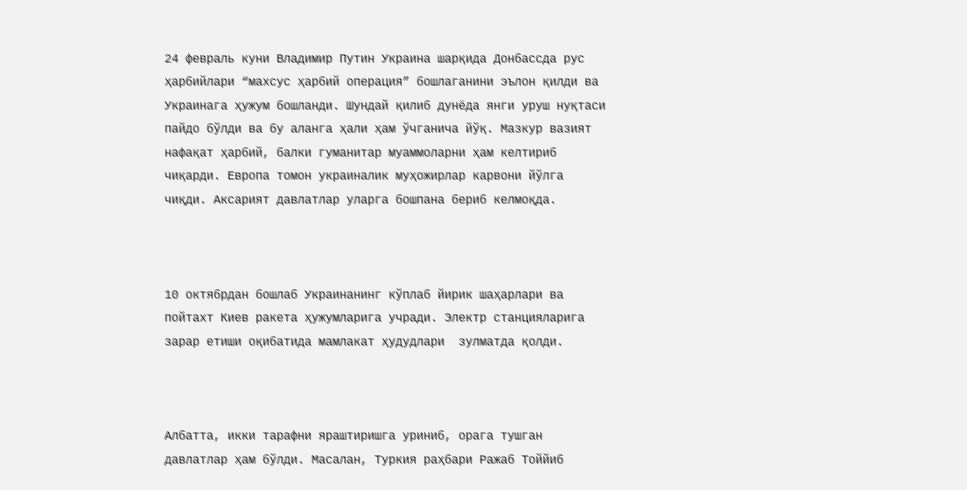24 февраль куни Владимир Путин Украина шарқида Донбассда рус ҳарбийлари “махсус ҳарбий операция” бошлаганини эълон қилди ва Украинага ҳужум бошланди. Шундай қилиб дунёда янги уруш нуқтаси пайдо бўлди ва бу аланга ҳали ҳам ўчганича йўқ. Мазкур вазият нафақат ҳарбий, балки гуманитар муаммоларни ҳам келтириб чиқарди. Европа томон украиналик муҳожирлар карвони йўлга чиқди. Аксарият давлатлар уларга бошпана бериб келмоқда.



10 октябрдан бошлаб Украинанинг кўплаб йирик шаҳарлари ва пойтахт Киев ракета ҳужумларига учради. Электр станцияларига зарар етиши оқибатида мамлакат ҳудудлари  зулматда қолди.



Албатта, икки тарафни яраштиришга уриниб, орага тушган давлатлар ҳам бўлди. Масалан, Туркия раҳбари Ражаб Тоййиб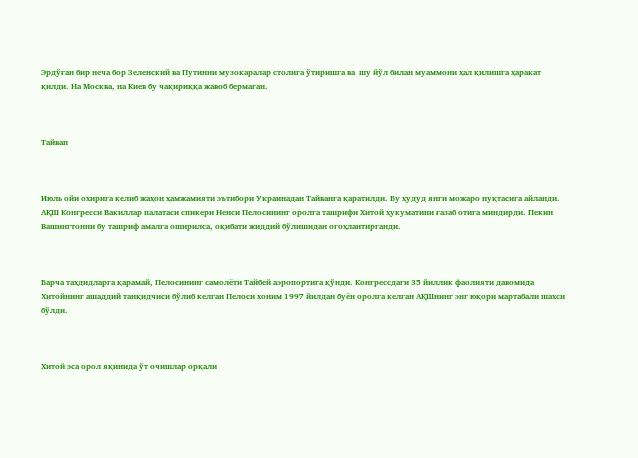Эрдўған бир неча бор Зеленский ва Путинни музокаралар столига ўтиришга ва  шу йўл билан муаммони ҳал қилишга ҳаракат қилди. На Москва, на Киев бу чақириққа жавоб бермаган.



Тайван



Июль ойи охирига келиб жаҳон ҳамжамияти эътибори Украинадан Тайванга қаратилди. Бу ҳудуд янги можаро нуқтасига айланди. АҚШ Конгресси Вакиллар палатаси спикери Ненси Пелосининг оролга ташрифи Хитой ҳукуматини ғазаб отига миндирди. Пекин Вашингтонни бу ташриф амалга оширилса, оқибати жиддий бўлишидан огоҳлантирганди.



Барча таҳдидларга қарамай, Пелосининг самолёти Тайбей аэропортига қўнди. Конгрессдаги 35 йиллик фаолияти давомида Хитойнинг ашаддий танқидчиси бўлиб келган Пелоси хоним 1997 йилдан буён оролга келган АҚШнинг энг юқори мартабали шахси бўлди.



Хитой эса орол яқинида ўт очишлар орқали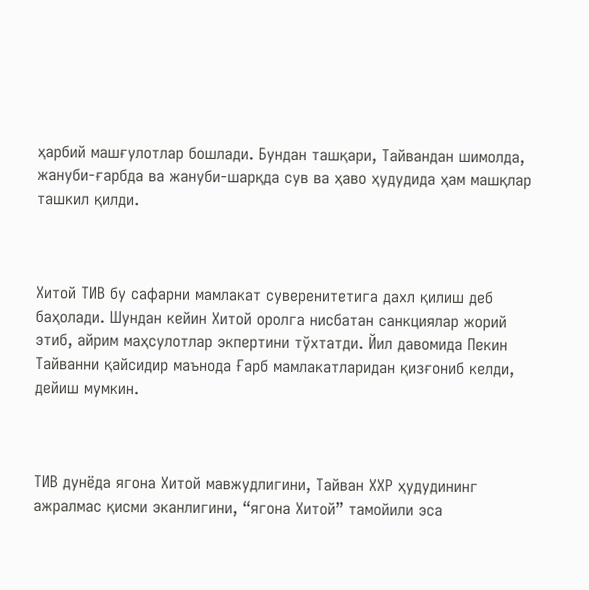ҳарбий машғулотлар бошлади. Бундан ташқари, Тайвандан шимолда, жануби-ғарбда ва жануби-шарқда сув ва ҳаво ҳудудида ҳам машқлар ташкил қилди.



Хитой ТИВ бу сафарни мамлакат суверенитетига дахл қилиш деб баҳолади. Шундан кейин Хитой оролга нисбатан санкциялар жорий этиб, айрим маҳсулотлар экпертини тўхтатди. Йил давомида Пекин Тайванни қайсидир маънода Ғарб мамлакатларидан қизғониб келди, дейиш мумкин.



ТИВ дунёда ягона Хитой мавжудлигини, Тайван ХХР ҳудудининг ажралмас қисми эканлигини, “ягона Хитой” тамойили эса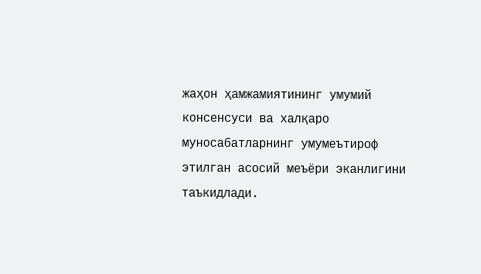жаҳон ҳамжамиятининг умумий консенсуси ва халқаро муносабатларнинг умумеътироф этилган асосий меъёри эканлигини таъкидлади.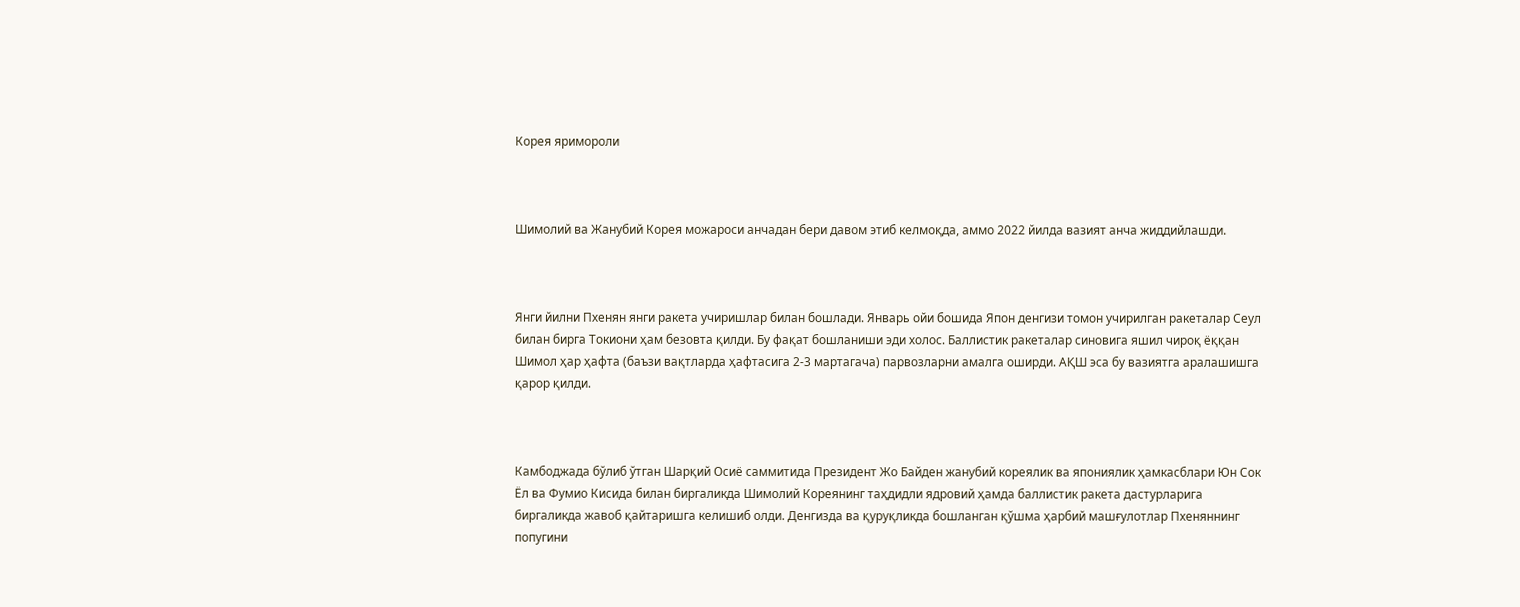Корея яримороли



Шимолий ва Жанубий Корея можароси анчадан бери давом этиб келмоқда, аммо 2022 йилда вазият анча жиддийлашди.



Янги йилни Пхенян янги ракета учиришлар билан бошлади. Январь ойи бошида Япон денгизи томон учирилган ракеталар Сеул билан бирга Токиони ҳам безовта қилди. Бу фақат бошланиши эди холос. Баллистик ракеталар синовига яшил чироқ ёққан Шимол ҳар ҳафта (баъзи вақтларда ҳафтасига 2-3 мартагача) парвозларни амалга оширди. АҚШ эса бу вазиятга аралашишга қарор қилди.



Камбоджада бўлиб ўтган Шарқий Осиё саммитида Президент Жо Байден жанубий кореялик ва япониялик ҳамкасблари Юн Сок Ёл ва Фумио Кисида билан биргаликда Шимолий Кореянинг таҳдидли ядровий ҳамда баллистик ракета дастурларига биргаликда жавоб қайтаришга келишиб олди. Денгизда ва қуруқликда бошланган қўшма ҳарбий машғулотлар Пхеняннинг попугини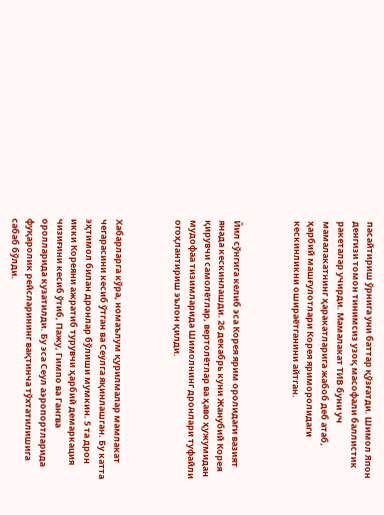пасайтириш ўрнига уни баттар қўзғатди. Шимол Япон денгизи томон тинимсиз узоқ масофали баллистик ракеталар учирди. Мамалакат ТИВ буни уч мамалакатнинг ҳаракатларига жабоб деб атаб, ҳарбий машғулотлари Корея яриморолидаги кескинликни ошираётганини айтган.



Йил сўнгига келиб эса Корея ярим оролидаги вазият янада кескинлашди. 26 декабрь куни Жанубий Корея қирувчи самолётлар, вертолётлар ва ҳаво ҳужумидан мудофаа тизимларида Шимолнинг дронлари туфайли огоҳлантириш эълон қилди.



Хабарларга кўра, номаълум қурилмалар мамлакат чегарасини кесиб ўтган ва Сеулга яқинлашган. Бу катта эҳтимол билан дронлар бўлиши мумкин. 5 та дрон икки Кореяни ажратиб турувчи ҳарбий демаркация чизиғини кесиб ўтиб, Пажу, Гимпо ва Гангва оролларида кузатилди. Бу эса Сеул аэропортларида фуқаролик рейсларининг вақтинча тўхтатилишига сабаб бўлди.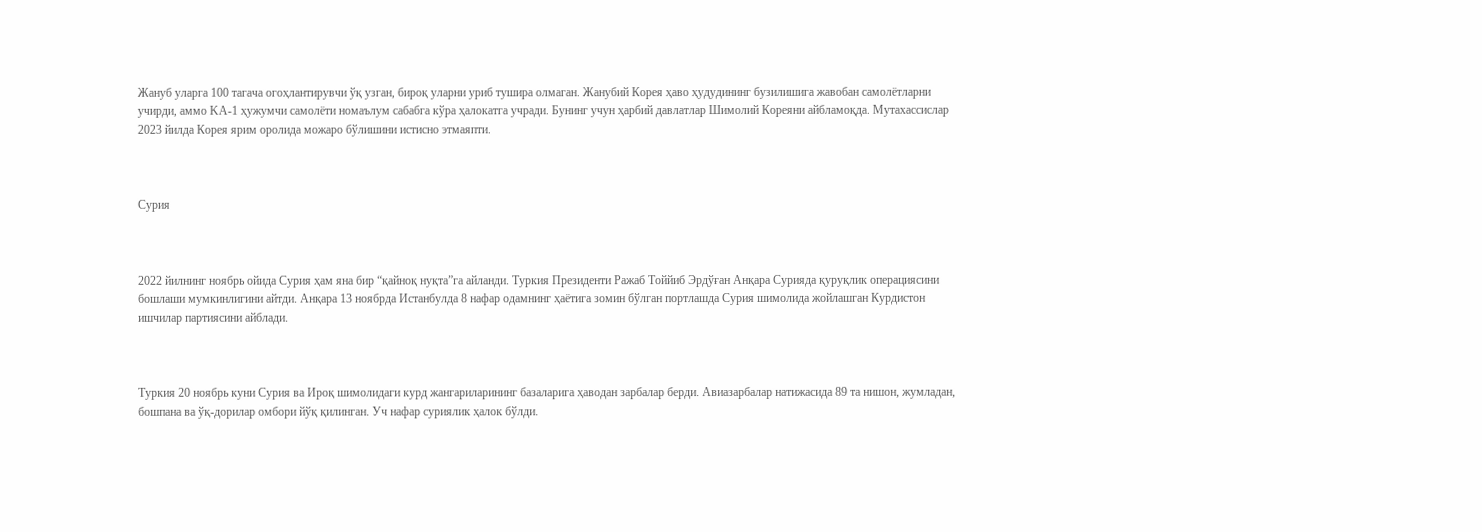Жануб уларга 100 тагача огоҳлантирувчи ўқ узган, бироқ уларни уриб тушира олмаган. Жанубий Корея ҳаво ҳудудининг бузилишига жавобан самолётларни  учирди, аммо KА-1 ҳужумчи самолёти номаълум сабабга кўра ҳалокатга учради. Бунинг учун ҳарбий давлатлар Шимолий Кореяни айбламоқда. Мутахассислар 2023 йилда Корея ярим оролида можаро бўлишини истисно этмаяпти.



Сурия



2022 йилнинг ноябрь ойида Сурия ҳам яна бир “қайноқ нуқта”га айланди. Туркия Президенти Ражаб Тоййиб Эрдўған Анқара Сурияда қуруқлик операциясини бошлаши мумкинлигини айтди. Анқара 13 ноябрда Истанбулда 8 нафар одамнинг ҳаётига зомин бўлган портлашда Сурия шимолида жойлашган Курдистон ишчилар партиясини айблади.



Туркия 20 ноябрь куни Сурия ва Ироқ шимолидаги курд жангариларининг базаларига ҳаводан зарбалар берди. Авиазарбалар натижасида 89 та нишон, жумладан, бошпана ва ўқ-дорилар омбори йўқ қилинган. Уч нафар суриялик ҳалок бўлди.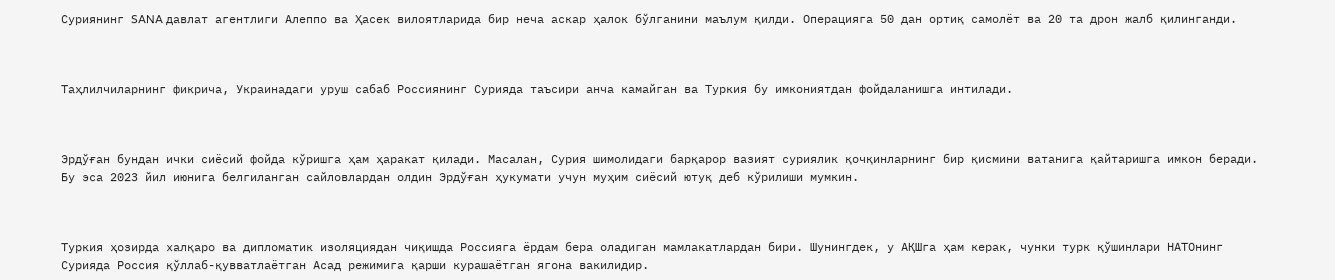Суриянинг SANA давлат агентлиги Алеппо ва Ҳасек вилоятларида бир неча аскар ҳалок бўлганини маълум қилди. Операцияга 50 дан ортиқ самолёт ва 20 та дрон жалб қилинганди.



Таҳлилчиларнинг фикрича, Украинадаги уруш сабаб Россиянинг Сурияда таъсири анча камайган ва Туркия бу имкониятдан фойдаланишга интилади.



Эрдўған бундан ички сиёсий фойда кўришга ҳам ҳаракат қилади. Масалан, Сурия шимолидаги барқарор вазият суриялик қочқинларнинг бир қисмини ватанига қайтаришга имкон беради. Бу эса 2023 йил июнига белгиланган сайловлардан олдин Эрдўған ҳукумати учун муҳим сиёсий ютуқ деб кўрилиши мумкин.



Туркия ҳозирда халқаро ва дипломатик изоляциядан чиқишда Россияга ёрдам бера оладиган мамлакатлардан бири. Шунингдек, у АҚШга ҳам керак, чунки турк қўшинлари НАТОнинг Сурияда Россия қўллаб-қувватлаётган Асад режимига қарши курашаётган ягона вакилидир.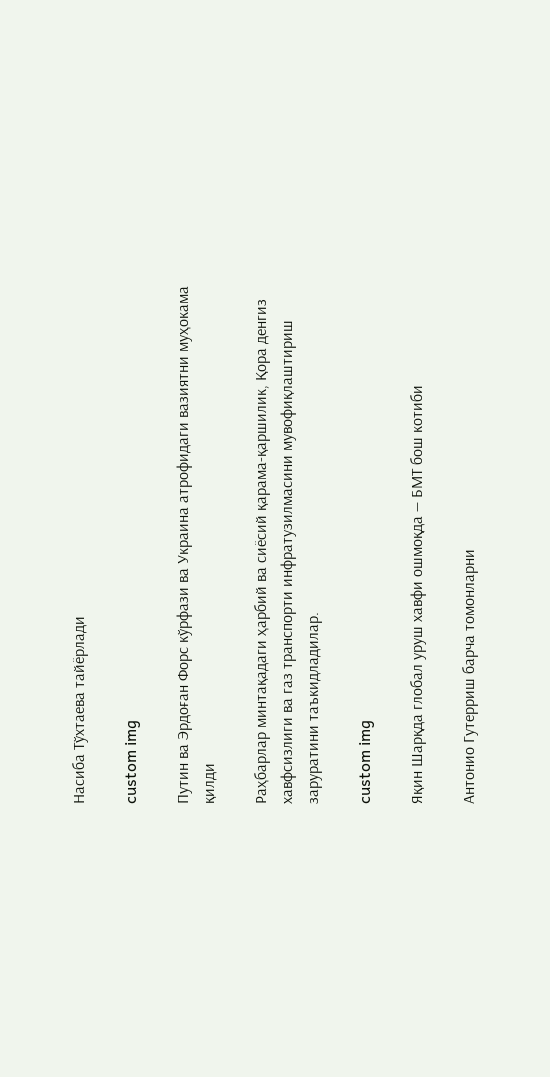Насиба Тўхтаева тайёрлади

custom img

Путин ва Эрдоған Форс кўрфази ва Украина атрофидаги вазиятни муҳокама қилди

Раҳбарлар минтақадаги ҳарбий ва сиёсий қарама-қаршилик, Қора денгиз хавфсизлиги ва газ транспорти инфратузилмасини мувофиқлаштириш заруратини таъкидладилар.

custom img

Яқин Шарқда глобал уруш хавфи ошмоқда — БМТ бош котиби

Антонио Гутерриш барча томонларни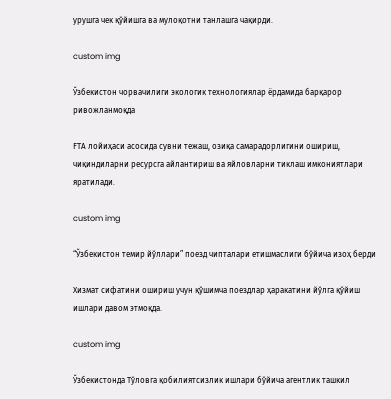урушга чек қўйишга ва мулоқотни танлашга чақирди.

custom img

Ўзбекистон чорвачилиги экологик технологиялар ёрдамида барқарор ривожланмоқда

FТА лойиҳаси асосида сувни тежаш, озиқа самарадорлигини ошириш, чиқиндиларни ресурсга айлантириш ва яйловларни тиклаш имкониятлари яратилади.

custom img

“Ўзбекистон темир йўллари” поезд чипталари етишмаслиги бўйича изоҳ берди

Хизмат сифатини ошириш учун қўшимча поездлар ҳаракатини йўлга қўйиш ишлари давом этмоқда.

custom img

Ўзбекистонда Тўловга қобилиятсизлик ишлари бўйича агентлик ташкил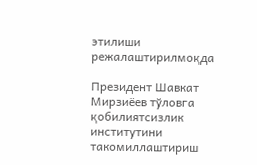этилиши режалаштирилмоқда

Президент Шавкат Мирзиёев тўловга қобилиятсизлик институтини такомиллаштириш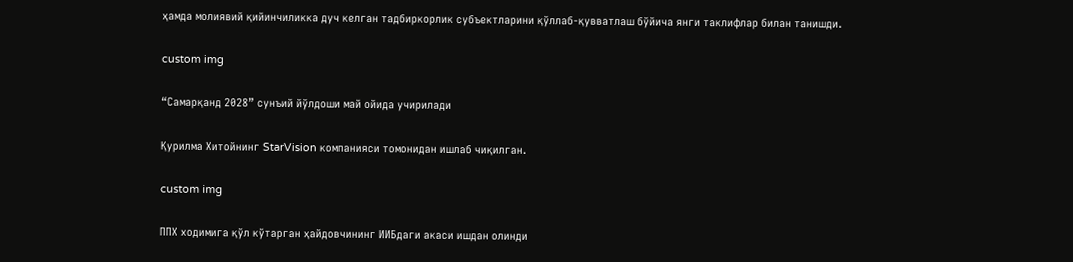ҳамда молиявий қийинчиликка дуч келган тадбиркорлик субъектларини қўллаб-қувватлаш бўйича янги таклифлар билан танишди.

custom img

“Самарқанд 2028” сунъий йўлдоши май ойида учирилади

Қурилма Хитойнинг StarVision компанияси томонидан ишлаб чиқилган.

custom img

ППХ ходимига қўл кўтарган ҳайдовчининг ИИБдаги акаси ишдан олинди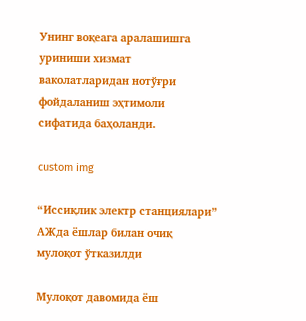Унинг воқеага аралашишга уриниши хизмат ваколатларидан нотўғри фойдаланиш эҳтимоли сифатида баҳоланди.

custom img

“Иссиқлик электр станциялари” АЖда ёшлар билан очиқ мулоқот ўтказилди

Мулоқот давомида ёш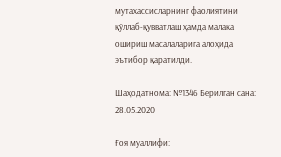мутахассисларнинг фаолиятини қўллаб-қувватлаш ҳамда малака ошириш масалаларига алоҳида эътибор қаратилди.

Шаҳодатнома: №1346 Берилган сана: 28.05.2020

Ғоя муаллифи: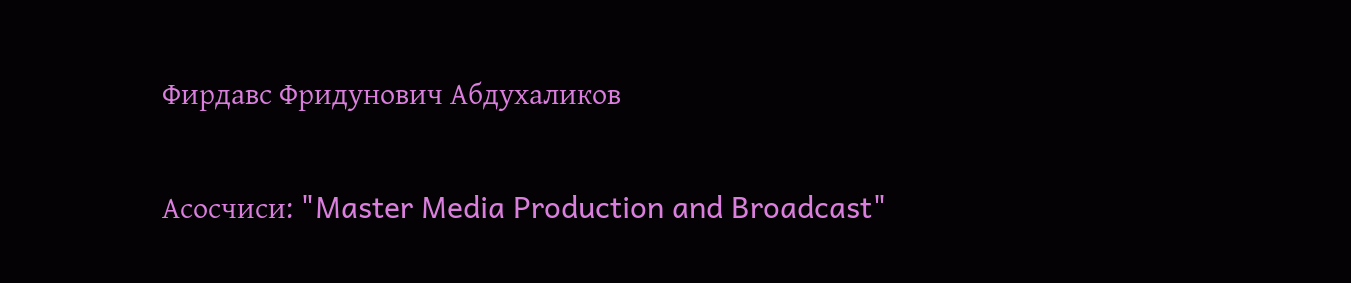Фирдавс Фридунович Абдухаликов

Асосчиси: "Master Media Production and Broadcast"